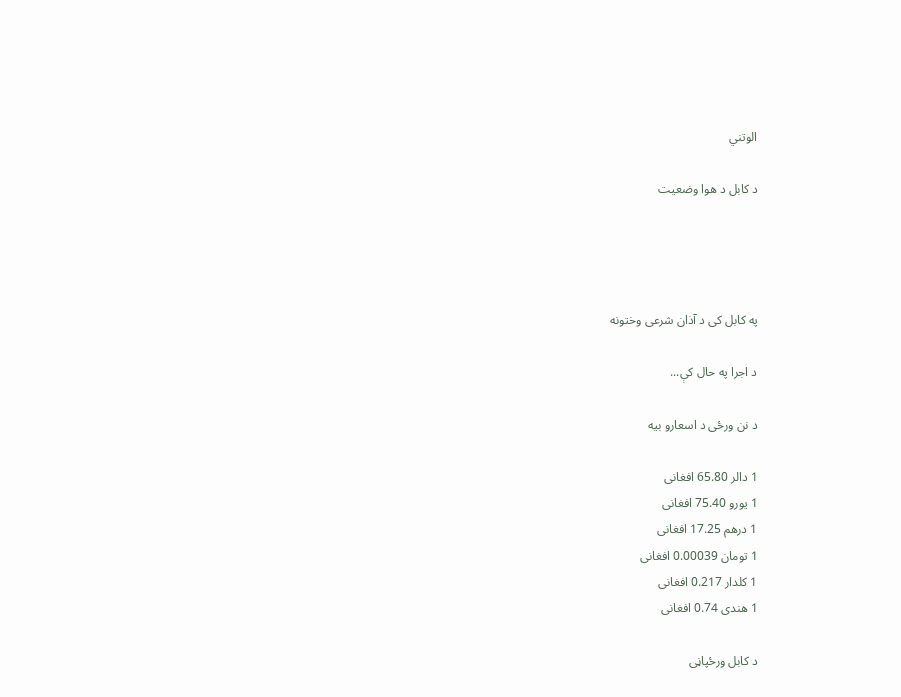الوتني

د کابل د هوا وضعیت




په کابل کی د آذان شرعی وختونه

د اجرا په حال کې...

د نن ورځی د اسعارو بیه

1 دالر 65.80 افغانی
1 یورو 75.40 افغانی
1 درهم 17.25 افغانی
1 تومان 0.00039 افغانی
1 کلدار 0.217 افغانی
1 هندی 0.74 افغانی

د کابل ورځپاڼی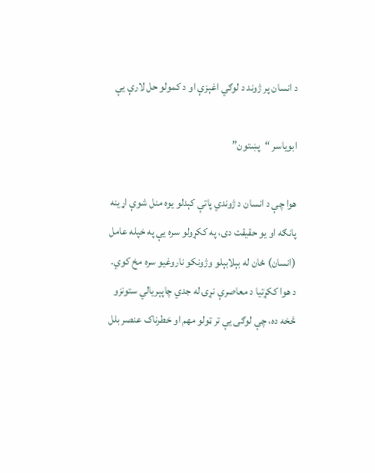د انسان پر ژوند د لوګي اغېزې او د کمولو حل لارې یې

ابویاسر “پښتون”

هوا چې د انسان د ژوندي پاتې کېدلو یوه منل شوې اړینه پانګه او یو حقیقت دی، په ککړولو سره یې په خپله عامل (انسان) ځان له بېلابېلو وژونکو ناروغیو سره مخ کوي. د هوا ککړتیا د معاصرې نړۍ له جدي چاپېریالي ستونزو څخه ده، چې لوګی یې تر ټولو مهم او خطرناک عنصر بلل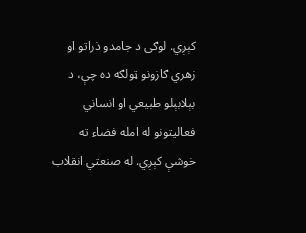کېږي. لوګی د جامدو ذراتو او زهري ګازونو ټولګه ده چې، د بېلابېلو طبیعي او انساني فعالیتونو له امله فضاء ته خوشې کېږي. له صنعتي انقلاب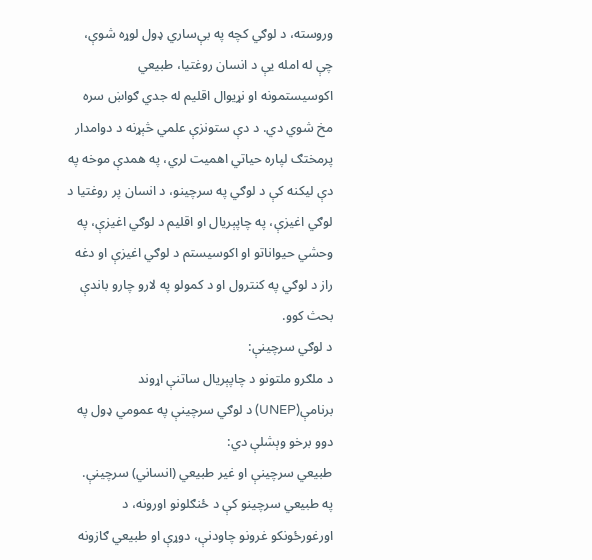وروسته، د لوګي کچه په بې‌ساري ډول لوړه شوې، چې له امله یې د انسان روغتیا، طبیعي اکوسیستمونه او نړیوال اقلیم له جدي ګواښ سره مخ شوي دي. د دې ستونزې علمي څېړنه د دوامدار پرمختګ لپاره حیاتي اهمیت لري، په همدې موخه په دې لیکنه کې د لوګي په سرچینو، د انسان پر روغتیا د لوګي اغیزې، په چاپېریال او اقلیم د لوګي اغیزې، په وحشي حیواناتو او اکوسیستم د لوګي اغیزې او دغه راز د لوګي په کنترول او د کمولو په لارو چارو باندې بحث کوو.
د لوګي سرچینې:
د ملګرو ملتونو د چاپېریال ساتنې اړوند برنامې(UNEP) د لوګي سرچینې په عمومي ډول په دوو برخو وېشلې دي:
طبیعي سرچینې او غیر طبیعي (انساني) سرچینې.
په طبیعي سرچینو کې د ځنګلونو اورونه، د اورغورځونکو غرونو چاودنې، دوړې او طبیعي ګازونه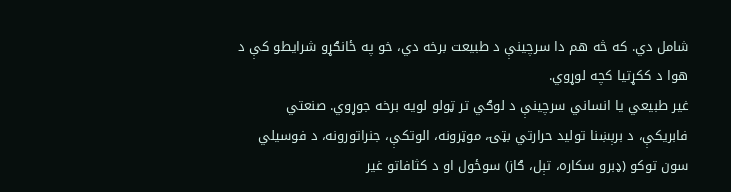شامل دي. که څه هم دا سرچینې د طبیعت برخه دي، خو په ځانګړو شرایطو کې د هوا د ککړتیا کچه لوړوي.
غیر طبیعي یا انساني سرچینې د لوګي تر ټولو لویه برخه جوړوي. صنعتي فابریکې، د برېښنا تولید حرارتي بټۍ، موټرونه، الوتکې، جنراتورونه، د فوسیلي سون توکو (ډبرو سکاره، تېل، ګاز) سوځول او د کثافاتو غیر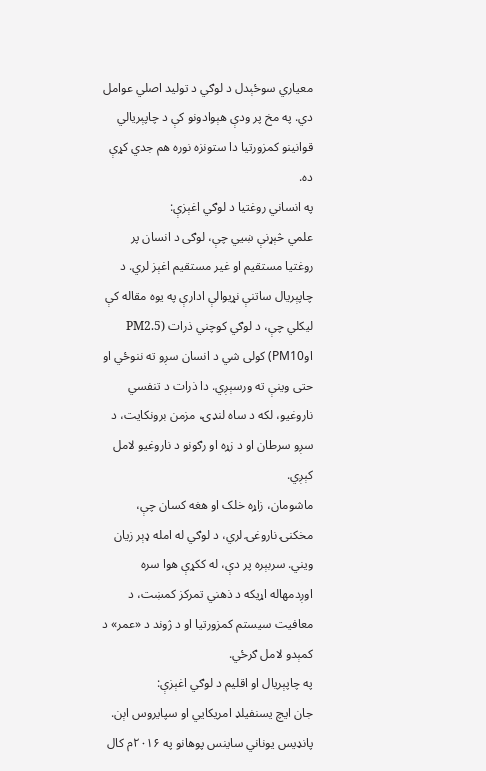معیاري سوځېدل د لوګي د تولید اصلي عوامل دي. په مخ پر ودې هېوادونو کې د چاپېریالي قوانینو کمزورتیا دا ستونزه نوره هم جدي کړې ده.
په انساني روغتیا د لوګي اغېزې:
علمي څېړنې ښيي چې، لوګی د انسان پر روغتیا مستقیم او غیر مستقیم اغېز لري. د چاپېریال ساتنې نړیوالې ادارې په یوه مقاله کې لیکلي چې، د لوګي کوچني ذرات (PM2.5 اوPM10) کولی شي د انسان سږو ته ننوځي او حتی وینې ته ورسېږي. دا ذرات د تنفسي ناروغیو، لکه د ساه لنډۍ، مزمن برونکایت، د سږو سرطان او د زړه او رګونو د ناروغیو لامل کېږي.
ماشومان، زاړه خلک او هغه کسان چې، مخکنۍ ناروغۍ لري، د لوګي له امله ډېر زیان ویني. سربېره پر دې، له ککړې هوا سره اوږدمهاله اړیکه د ذهني تمرکز کمښت، د معافیت سیستم کمزورتیا او د ژوند د «عمر» د کمېدو لامل ګرځي.
په چاپېریال او اقلیم د لوګي اغېزې:
جان ایچ یسنفیلډ امریکایي او سپایروس اېن. پانډیس یوناني ساینس پوهانو په ۲۰۱۶م کال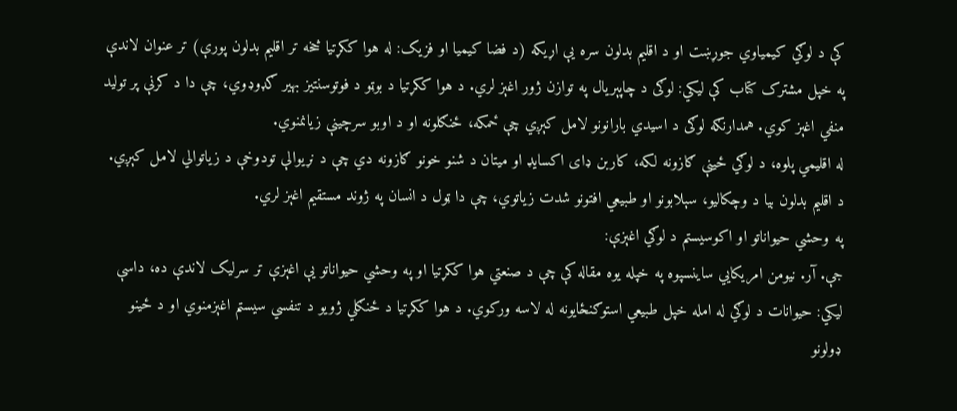کې د لوګي کیمیاوي جوړښت او د اقلیم بدلون سره یې اړیکه (د فضا کیمیا او فزیک: له هوا ککړتیا څخه تر اقلیم بدلون پورې) تر عنوان لاندې په خپل مشترک کتاب کې لیکي: لوګی د چاپېریال په توازن ژور اغېز لري. د هوا ککړتیا د بوټو د فوتوسنتیز بهیر ګډوډوي، چې دا د کرنې پر تولید منفي اغېز کوي. همدارنګه لوګی د اسیدي بارانونو لامل کېږي چې ځمکه، ځنګلونه او د اوبو سرچینې زیانمنوي.
له اقلیمي پلوه، د لوګي ځینې ګازونه لکه، کاربن ډای اکسایډ او میتان د شنو خونو ګازونه دي چې د نړیوالې تودوخې د زیاتوالي لامل کېږي. د اقلیم بدلون بیا د وچکالیو، سېلابونو او طبیعي افتونو شدت زیاتوي، چې دا ټول د انسان په ژوند مستقیم اغېز لري.
په وحشي حیواناتو او اکوسیستم د لوګي اغېزې:
جې. آر. نیومن امریکایي ساینسپوه په خپله یوه مقاله کې چې د صنعتي هوا ککړتیا او په وحشي حیواناتو یې اغېزې تر سرلیک لاندې ده، داسې لیکي: حیوانات د لوګي له امله خپل طبیعي استوګنځایونه له لاسه ورکوي. د هوا ککړتیا د ځنګلي ژویو د تنفسي سیستم اغېزمنوي او د ځینو ډولونو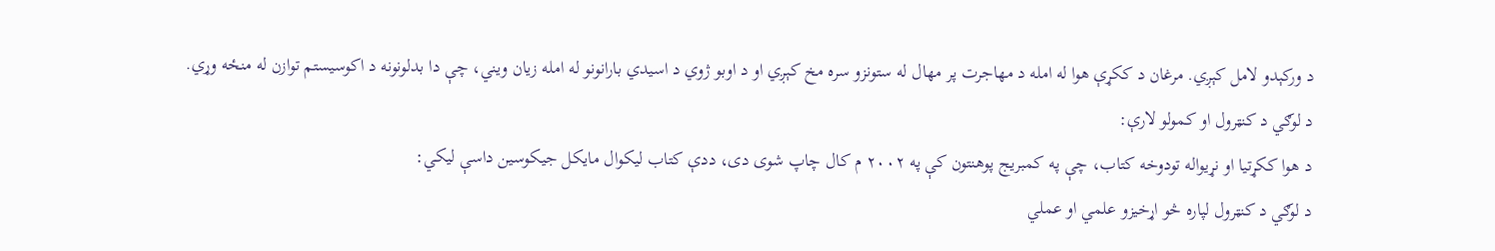د ورکېدو لامل کېږي. مرغان د ککړې هوا له امله د مهاجرت پر مهال له ستونزو سره مخ کېږي او د اوبو ژوي د اسیدي بارانونو له امله زیان ویني، چې دا بدلونونه د اکوسیستم توازن له منځه وړي.
د لوګي د کنټرول او کمولو لارې:
د هوا ککړتیا او نړیواله تودوخه کتاب، چې په کمبریج پوهنتون کې په ۲۰۰۲ م کال چاپ شوی دی، ددې کتاب لیکوال مایکل جیکوسین داسې لیکي:
د لوګي د کنټرول لپاره څو اړخیزو علمي او عملي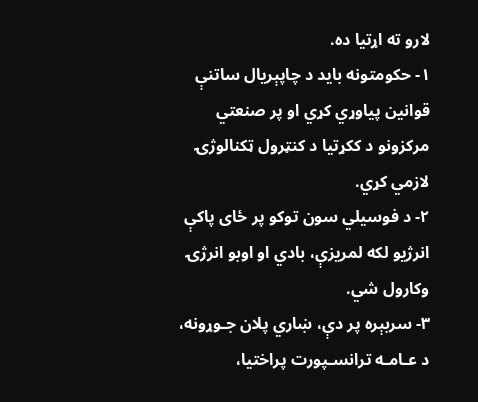لارو ته اړتیا ده.
۱- حکومتونه باید د چاپېریال ساتنې قوانین پیاوړي کړي او پر صنعتي مرکزونو د ککړتیا د کنټرول ټکنالوژۍ لازمي کړي.
۲- د فوسیلي سون توکو پر ځای پاکې انرژیو لکه لمریزې، بادي او اوبو انرژۍ وکارول شي.
۳- سربېره پر دې، ښاري پلان جـوړونه، د عـامـه ترانسـپورت پراختیا،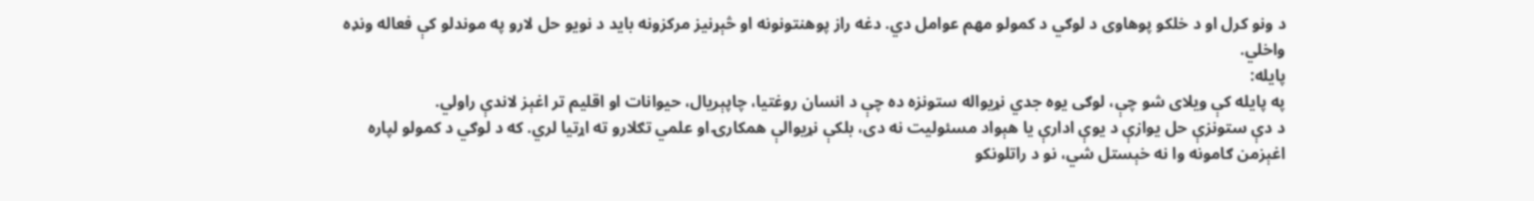د ونو کرل او د خلکو پوهاوی د لوګي د کمولو مهم عوامل دي. دغه راز پوهنتونونه او څېړنیز مرکزونه باید د نویو حل لارو په موندلو کې فعاله ونډه واخلي.
پایله:
په پایله کې ویلای شو چې، لوګی یوه جدي نړیواله ستونزه ده چې د انسان روغتیا، چاپېریال، حیوانات او اقلیم تر اغېز لاندې راولي.
د دې ستونزې حل یوازې د یوې ادارې یا هېواد مسئولیت نه دی، بلکې نړیوالې همکارۍ او علمي تګلارو ته اړتیا لري. که د لوګي د کمولو لپاره اغېزمن ګامونه وا نه خېستل شي، نو د راتلونکو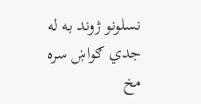نسلونو ژوند به له جدي ګواښ سره مخ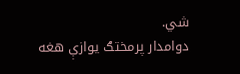شي.
دوامدار پرمختګ یوازې هغه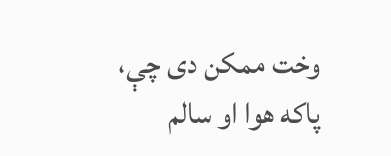وخت ممکن دی چې، پاکه هوا او سالم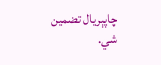چاپېریال تضمین شي.